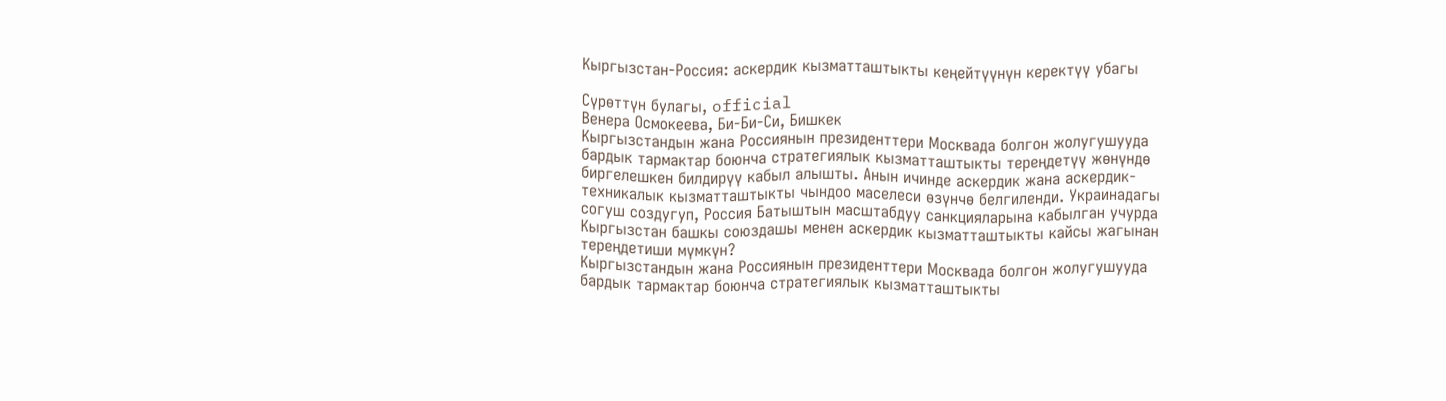Кыргызстан-Россия: аскердик кызматташтыкты кеңейтүүнүн керектүү убагы

Сүрөттүн булагы, official
Венера Осмокеева, Би-Би-Си, Бишкек
Кыргызстандын жана Россиянын президенттери Москвада болгон жолугушууда бардык тармактар боюнча стратегиялык кызматташтыкты тереңдетүү жөнүндө биргелешкен билдирүү кабыл алышты. Анын ичинде аскердик жана аскердик-техникалык кызматташтыкты чындоо маселеси өзүнчө белгиленди. Украинадагы согуш создугуп, Россия Батыштын масштабдуу санкцияларына кабылган учурда Кыргызстан башкы союздашы менен аскердик кызматташтыкты кайсы жагынан тереңдетиши мүмкүн?
Кыргызстандын жана Россиянын президенттери Москвада болгон жолугушууда бардык тармактар боюнча стратегиялык кызматташтыкты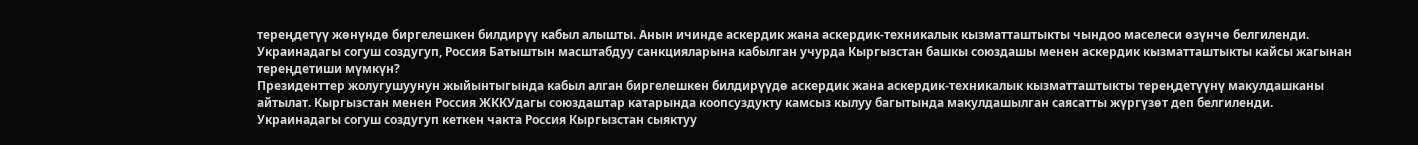тереңдетүү жөнүндө биргелешкен билдирүү кабыл алышты. Анын ичинде аскердик жана аскердик-техникалык кызматташтыкты чындоо маселеси өзүнчө белгиленди. Украинадагы согуш создугуп, Россия Батыштын масштабдуу санкцияларына кабылган учурда Кыргызстан башкы союздашы менен аскердик кызматташтыкты кайсы жагынан тереңдетиши мүмкүн?
Президенттер жолугушуунун жыйынтыгында кабыл алган биргелешкен билдирүүдө аскердик жана аскердик-техникалык кызматташтыкты тереңдетүүнү макулдашканы айтылат. Кыргызстан менен Россия ЖККУдагы союздаштар катарында коопсуздукту камсыз кылуу багытында макулдашылган саясатты жүргүзөт деп белгиленди.
Украинадагы согуш создугуп кеткен чакта Россия Кыргызстан сыяктуу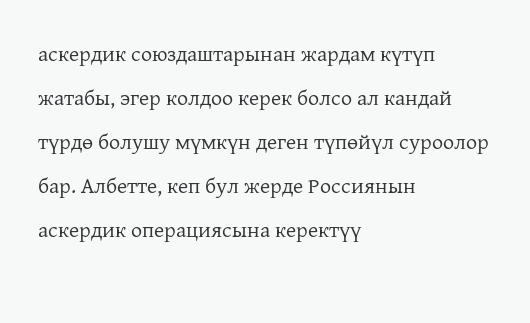аскердик союздаштарынан жардам күтүп жатабы, эгер колдоо керек болсо ал кандай түрдө болушу мүмкүн деген түпөйүл суроолор бар. Албетте, кеп бул жерде Россиянын аскердик операциясына керектүү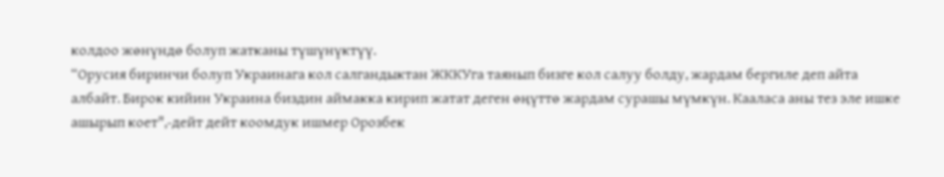колдоо жөнүндө болуп жатканы түшүнүктүү.
“Орусия биринчи болуп Украинага кол салгандыктан ЖККУга таянып бизге кол салуу болду, жардам бергиле деп айта албайт. Бирок кийин Украина биздин аймакка кирип жатат деген өңүттө жардам сурашы мүмкүн. Кааласа аны тез эле ишке ашырып коет",-дейт дейт коомдук ишмер Орозбек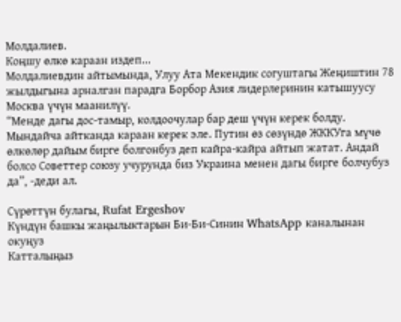Молдалиев.
Коңшу өлкө караан издеп...
Молдалиевдин айтымында, Улуу Ата Мекендик согуштагы Жеңиштин 78 жылдыгына арналган парадга Борбор Азия лидерлеринин катышуусу Москва үчүн маанилүү.
“Менде дагы дос-тамыр, колдоочулар бар деш үчүн керек болду. Мындайча айтканда караан керек эле. Путин өз сөзүндө ЖККУга мүчө өлкөлөр дайым бирге болгонбуз деп кайра-кайра айтып жатат. Андай болсо Советтер союзу учурунда биз Украина менен дагы бирге болчубуз да”, -деди ал.

Сүрөттүн булагы, Rufat Ergeshov
Күндүн башкы жаңылыктарын Би-Би-Синин WhatsApp каналынан окуңуз
Катталыңыз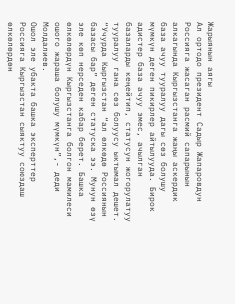Жарыянын аягы
Ал ортодо президент Садыр Жапаровдун Россияга жасаган расмий сапарынын алкагында Кыргызстанга жаңы аскердик база ачуу тууралуу дагы сөз болушу мүмкүн деген пикирлер айтылууда. Бирок адистер база ачуу эмес, ачылган базаларды кеңейтип, статусун жогорулатуу тууралуу гана сөз болуусу ыктымал дешет.
“Учурда Кыргызстан “ал өлкөдө Россиянын базасы бар” деген статуска ээ. Мунун өзү эле көп нерседен кабар берет. Башка өлкөлөрдүн Кыргызстанга болгон мамилеси ошого жараша болушу мүмкүн”,- деди Молдалиев.
Ошол эле убакта башка эксперттер Россияга Кыргызстан сыяктуу союздаш өлкөлөрдөн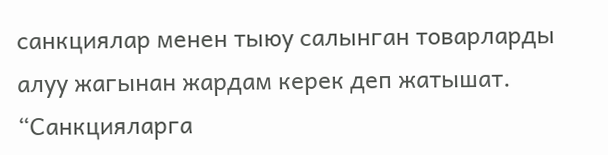санкциялар менен тыюу салынган товарларды алуу жагынан жардам керек деп жатышат.
“Санкцияларга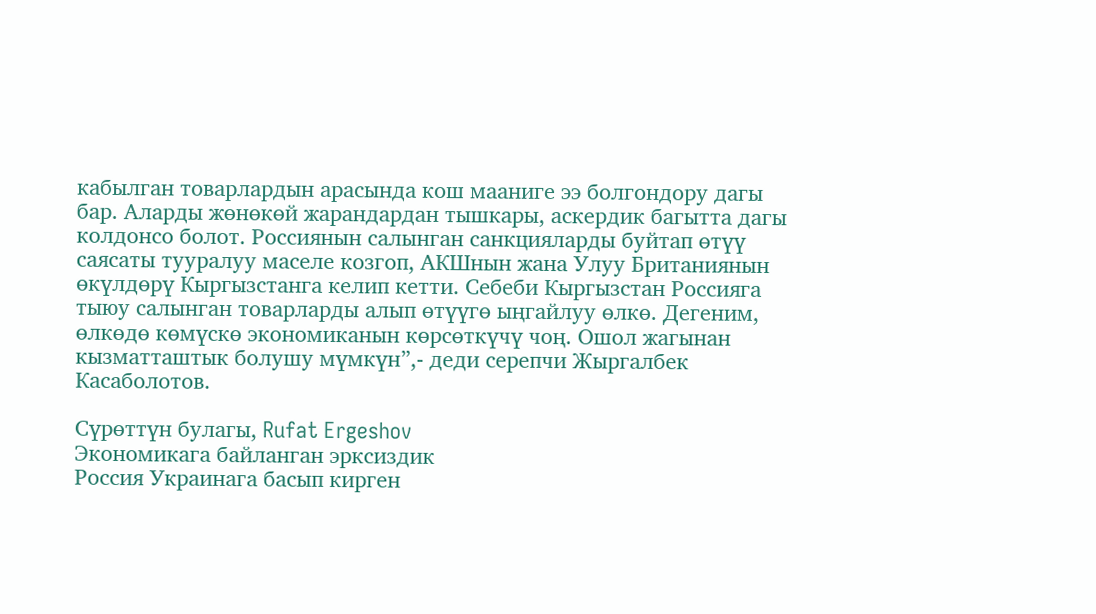кабылган товарлардын арасында кош мааниге ээ болгондору дагы бар. Аларды жөнөкөй жарандардан тышкары, аскердик багытта дагы колдонсо болот. Россиянын салынган санкцияларды буйтап өтүү саясаты тууралуу маселе козгоп, АКШнын жана Улуу Британиянын өкүлдөрү Кыргызстанга келип кетти. Себеби Кыргызстан Россияга тыюу салынган товарларды алып өтүүгө ыңгайлуу өлкө. Дегеним, өлкөдө көмүскө экономиканын көрсөткүчү чоң. Ошол жагынан кызматташтык болушу мүмкүн”,- деди серепчи Жыргалбек Касаболотов.

Сүрөттүн булагы, Rufat Ergeshov
Экономикага байланган эрксиздик
Россия Украинага басып кирген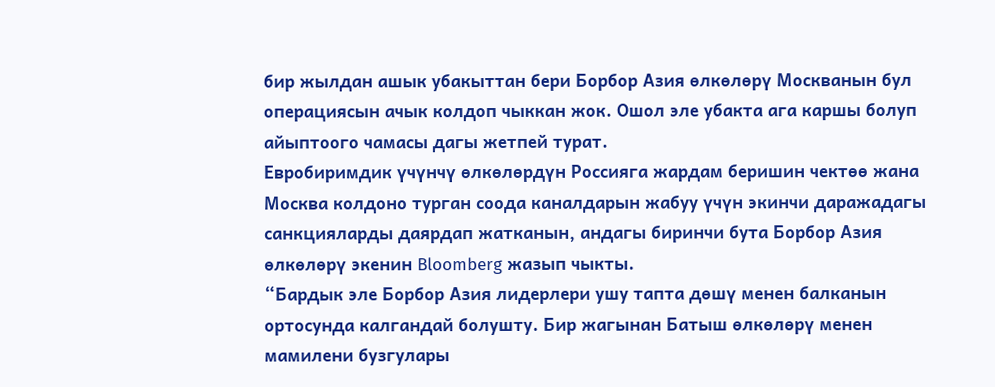бир жылдан ашык убакыттан бери Борбор Азия өлкөлөрү Москванын бул операциясын ачык колдоп чыккан жок. Ошол эле убакта ага каршы болуп айыптоого чамасы дагы жетпей турат.
Евробиримдик үчүнчү өлкөлөрдүн Россияга жардам беришин чектөө жана Москва колдоно турган соода каналдарын жабуу үчүн экинчи даражадагы санкцияларды даярдап жатканын, андагы биринчи бута Борбор Азия өлкөлөрү экенин Bloomberg жазып чыкты.
“Бардык эле Борбор Азия лидерлери ушу тапта дөшү менен балканын ортосунда калгандай болушту. Бир жагынан Батыш өлкөлөрү менен мамилени бузгулары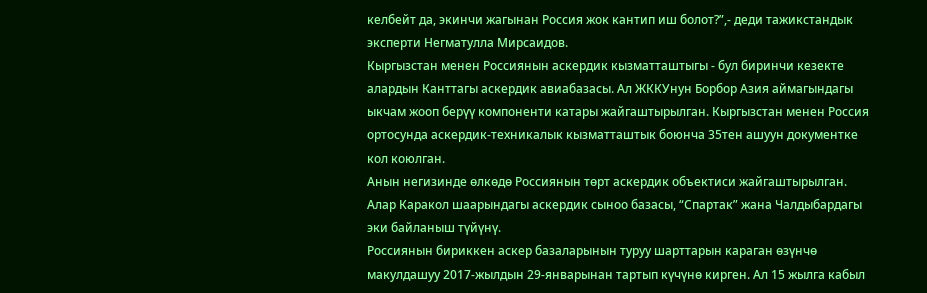келбейт да, экинчи жагынан Россия жок кантип иш болот?”,- деди тажикстандык эксперти Негматулла Мирсаидов.
Кыргызстан менен Россиянын аскердик кызматташтыгы - бул биринчи кезекте алардын Канттагы аскердик авиабазасы. Ал ЖККУнун Борбор Азия аймагындагы ыкчам жооп берүү компоненти катары жайгаштырылган. Кыргызстан менен Россия ортосунда аскердик-техникалык кызматташтык боюнча 35тен ашуун документке кол коюлган.
Анын негизинде өлкөдө Россиянын төрт аскердик объектиси жайгаштырылган. Алар Каракол шаарындагы аскердик сыноо базасы, “Спартак” жана Чалдыбардагы эки байланыш түйүнү.
Россиянын бириккен аскер базаларынын туруу шарттарын караган өзүнчө макулдашуу 2017-жылдын 29-январынан тартып күчүнө кирген. Ал 15 жылга кабыл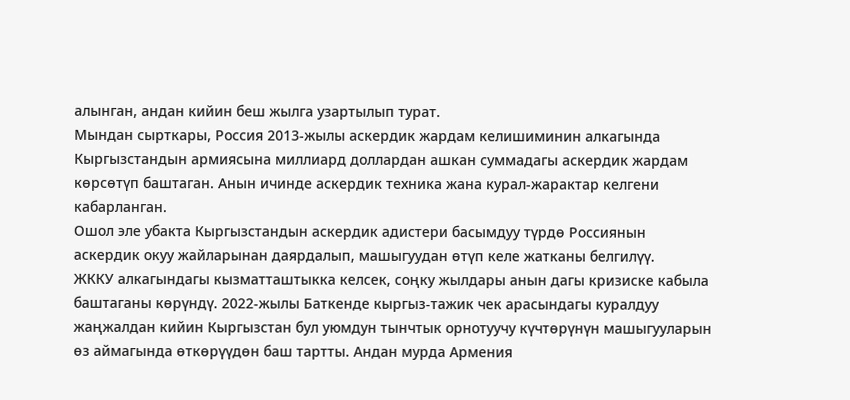алынган, андан кийин беш жылга узартылып турат.
Мындан сырткары, Россия 2013-жылы аскердик жардам келишиминин алкагында Кыргызстандын армиясына миллиард доллардан ашкан суммадагы аскердик жардам көрсөтүп баштаган. Анын ичинде аскердик техника жана курал-жарактар келгени кабарланган.
Ошол эле убакта Кыргызстандын аскердик адистери басымдуу түрдө Россиянын аскердик окуу жайларынан даярдалып, машыгуудан өтүп келе жатканы белгилүү.
ЖККУ алкагындагы кызматташтыкка келсек, соңку жылдары анын дагы кризиске кабыла баштаганы көрүндү. 2022-жылы Баткенде кыргыз-тажик чек арасындагы куралдуу жаңжалдан кийин Кыргызстан бул уюмдун тынчтык орнотуучу күчтөрүнүн машыгууларын өз аймагында өткөрүүдөн баш тартты. Андан мурда Армения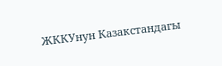ЖККУнун Казакстандагы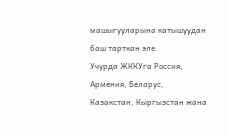машыгууларына катышуудан баш тарткан эле.
Учурда ЖККУга Россия, Армения, Беларус, Казакстан, Кыргызстан жана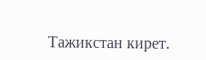Тажикстан кирет.